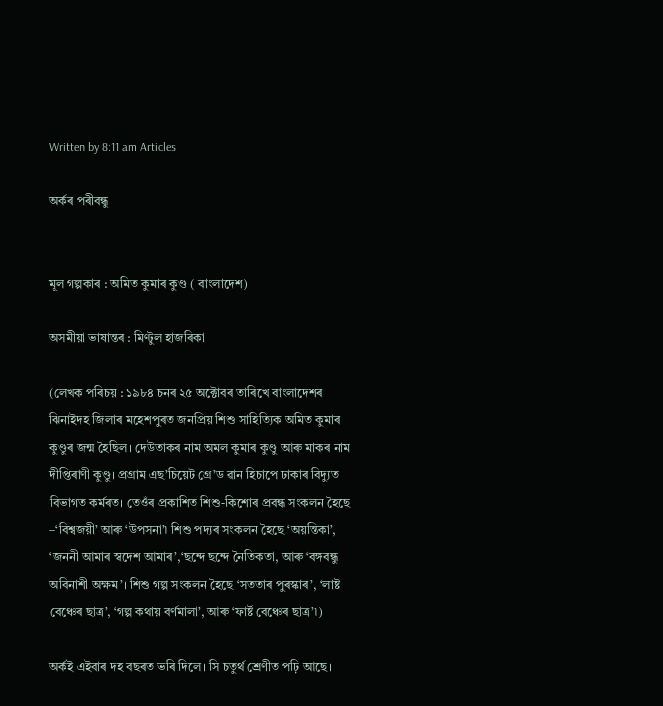Written by 8:11 am Articles

অৰ্কৰ পৰীবন্ধু


মূল গল্পকাৰ : অমিত কুমাৰ কুণ্ড ( বাংলাদেশ)

অসমীয়া ভাষান্তৰ : মিণ্টুল হাজৰিকা

(লেখক পৰিচয় : ১৯৮৪ চনৰ ২৫ অক্টোবৰ তাৰিখে বাংলাদেশৰ ঝিনাইদহ জিলাৰ মহেশপুৰত জনপ্ৰিয় শিশু সাহিত্যিক অমিত কুমাৰ কুণ্ডুৰ জন্ম হৈছিল। দেউতাকৰ নাম অমল কুমাৰ কুণ্ডু আৰু মাকৰ নাম দীপ্তিৰাণী কুণ্ডু। প্ৰগ্ৰাম এছ’চিয়েট গ্ৰে’ড ৱান হিচাপে ঢাকাৰ বিদ্যুত বিভাগত কৰ্মৰত। তেওঁৰ প্ৰকাশিত শিশু-কিশোৰ প্ৰবন্ধ সংকলন হৈছে –‘বিশ্বজয়ী’ আৰু ‘উপসনা’৷ শিশু পদ্যৰ সংকলন হৈছে ‘অয়ন্তিকা’, ‘জননী আমাৰ স্বদেশ আমাৰ’,‘ছন্দে ছন্দে নৈতিকতা, আৰু ‘বঙ্গবন্ধু অবিনাশী অক্ষম’। শিশু গল্প সংকলন হৈছে ‘সততাৰ পুৰস্কাৰ’, ‘লাষ্ট বেঞ্চেৰ ছাত্ৰ’, ‘গল্প কথায় বৰ্ণমালা’, আৰু ‘ফাৰ্ষ্ট বেঞ্চেৰ ছাত্ৰ’৷)

অৰ্কই এইবাৰ দহ বছৰত ভৰি দিলে। সি চতুৰ্থ শ্ৰেণীত পঢ়ি আছে।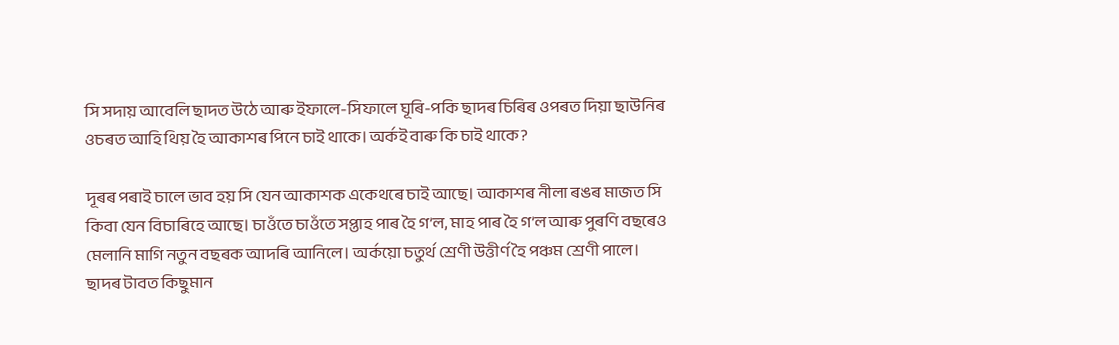সি সদায় আবেলি ছাদত উঠে আৰু ইফালে-সিফালে ঘূৰি-পকি ছাদৰ চিৰিৰ ওপৰত দিয়া ছাউনিৰ ওচৰত আহি থিয় হৈ আকাশৰ পিনে চাই থাকে। অৰ্কই বাৰু কি চাই থাকে?

দূৰৰ পৰাই চালে ভাব হয় সি যেন আকাশক একেথৰে চাই আছে। আকাশৰ নীলা ৰঙৰ মাজত সি কিবা যেন বিচাৰিহে আছে। চাওঁতে চাওঁতে সপ্তাহ পাৰ হৈ গ’ল, মাহ পাৰ হৈ গ’ল আৰু পুৰণি বছৰেও মেলানি মাগি নতুন বছৰক আদৰি আনিলে। অৰ্কয়ো চতুৰ্থ শ্ৰেণী উত্তীৰ্ণ হৈ পঞ্চম শ্ৰেণী পালে। ছাদৰ টাবত কিছুমান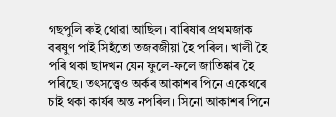গছপুলি ৰুই থোৱা আছিল। বাৰিষাৰ প্ৰথমজাক বৰষুণ পাই সিহঁতো তজবজীয়া হৈ পৰিল। খালী হৈ পৰি থকা ছাদখন যেন ফুলে-ফলে জাতিষ্কাৰ হৈ পৰিছে। তৎসত্ত্বেও অৰ্কৰ আকাশৰ পিনে একেথৰে চাই থকা কাৰ্যৰ অন্ত নপৰিল। সিনো আকাশৰ পিনে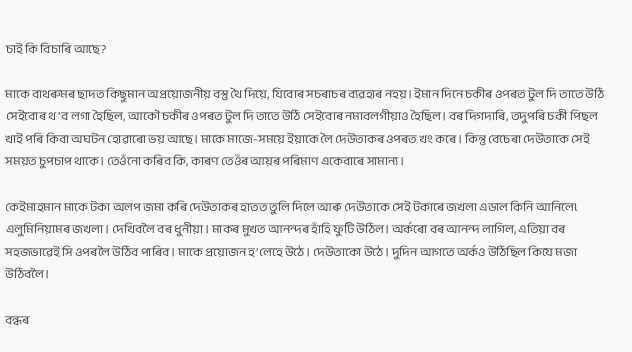চাই কি বিচাৰি আছে?

মাকে বাথৰুমৰ ছাদত কিছুমান অপ্ৰয়োজনীয় বস্তু থৈ দিয়ে, যিবোৰ সচৰাচৰ ব্যৱহাৰ নহয়। ইমান দিনে চকীৰ ওপৰত টুল দি তাতে উঠি সেইবোৰ থ’ব লগা হৈছিল, আকৌ চকীৰ ওপৰত টুল দি তাতে উঠি সেইবোৰ নমাবলগীয়াও হৈছিল। বৰ দিগদাৰি, তদুপৰি চকী পিছল খাই পৰি কিবা অঘটন হোৱাৰো ভয় আছে। মাকে মাজে-সময়ে ইয়াকে লৈ দেউতাকৰ ওপৰত খং কৰে। কিন্তু বেচেৰা দেউতাকে সেই সময়ত চুপচাপ থাকে। তেওঁনো কৰিব কি, কাৰণ তেওঁৰ আয়ৰ পৰিমাণ একেবাৰে সামান্য।

কেইমাহমান মাকে টকা অলপ জমা কৰি দেউতাকৰ হাতত তুলি দিলে আৰু দেউতাকে সেই টকাৰে জখলা এডাল কিনি আনিলে৷ এলুমিনিয়ামৰ জখলা। দেখিবলৈ বৰ ধুনীয়া। মাকৰ মুখত আনন্দৰ হাঁহি ফুটি উঠিল। অৰ্কৰো বৰ আনন্দ লাগিল, এতিয়া বৰ সহজভাৱেই সি ওপৰলৈ উঠিব পাৰিব। মাকে প্ৰয়োজন হ’লেহে উঠে। দেউতাকো উঠে। দুদিন আগতে অৰ্কও উঠিছিল কিযে মজা উঠিবলৈ।

বন্ধৰ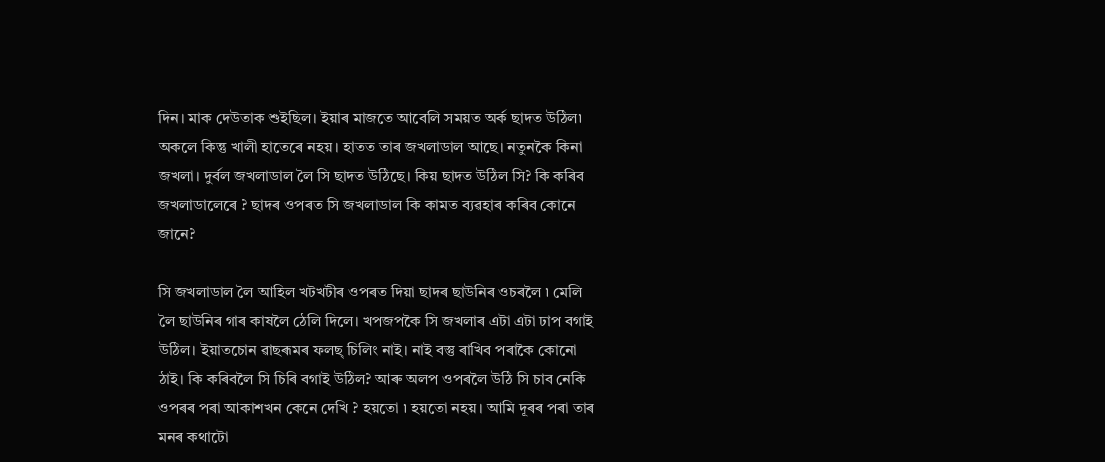দিন। মাক দেউতাক শুইছিল। ইয়াৰ মাজতে আবেলি সময়ত অৰ্ক ছাদত উঠিল৷ অকলে কিন্তু খালী হাতেৰে নহয়। হাতত তাৰ জখলাডাল আছে। নতুনকৈ কিনা জখলা। দুৰ্বল জখলাডাল লৈ সি ছাদত উঠিছে। কিয় ছাদত উঠিল সি? কি কৰিব জখলাডালেৰে ? ছাদৰ ওপৰত সি জখলাডাল কি কামত ব্যৱহাৰ কৰিব কোনে জানে?

সি জখলাডাল লৈ আহিল খটখটীৰ ওপৰত দিয়া ছাদৰ ছাউনিৰ ওচৰলৈ ৷ মেলি লৈ ছাউনিৰ গাৰ কাষলৈ ঠেলি দিলে। খপজপকৈ সি জখলাৰ এটা এটা ঢাপ বগাই উঠিল। ইয়াতচোন ৱাছৰূমৰ ফলছ্‌ চিলিং নাই। নাই বস্তু ৰাখিব পৰাকৈ কোনো ঠাই। কি কৰিবলৈ সি চিৰি বগাই উঠিল? আৰু অলপ ওপৰলৈ উঠি সি চাব নেকি ওপৰৰ পৰা আকাশখন কেনে দেখি ? হয়তো ৷ হয়তো নহয়। আমি দূৰৰ পৰা তাৰ মনৰ কথাটো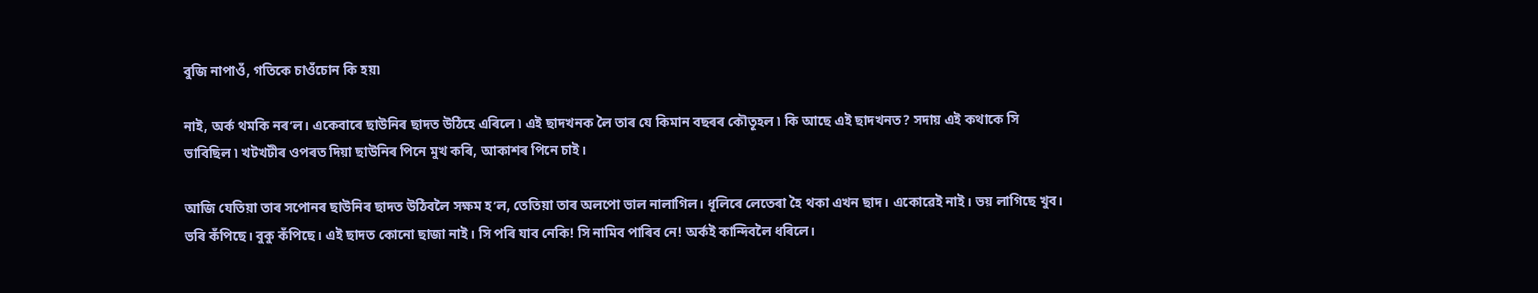বুজি নাপাওঁ, গতিকে চাওঁচোন কি হয়৷

নাই, অৰ্ক থমকি নৰ’ল। একেবাৰে ছাউনিৰ ছাদত উঠিহে এৰিলে ৷ এই ছাদখনক লৈ তাৰ যে কিমান বছৰৰ কৌতূহল ৷ কি আছে এই ছাদখনত? সদায় এই কথাকে সি ভাবিছিল ৷ খটখটীৰ ওপৰত দিয়া ছাউনিৰ পিনে মুখ কৰি, আকাশৰ পিনে চাই।

আজি যেতিয়া তাৰ সপোনৰ ছাউনিৰ ছাদত উঠিবলৈ সক্ষম হ’ল, তেতিয়া তাৰ অলপো ভাল নালাগিল। ধূলিৰে লেতেৰা হৈ থকা এখন ছাদ। একোৱেই নাই। ভয় লাগিছে খুব। ভৰি কঁপিছে। বুকু কঁপিছে। এই ছাদত কোনো ছাজা নাই। সি পৰি যাব নেকি! সি নামিব পাৰিব নে! অৰ্কই কান্দিবলৈ ধৰিলে।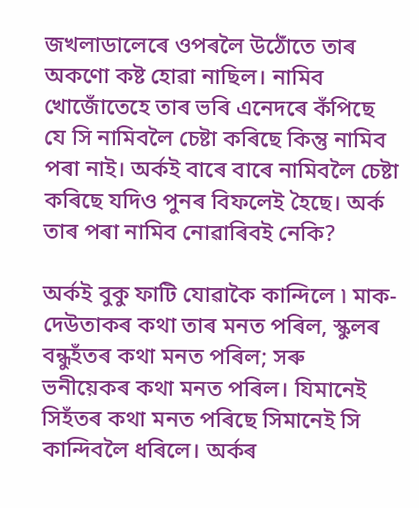জখলাডালেৰে ওপৰলৈ উঠোঁতে তাৰ অকণো কষ্ট হোৱা নাছিল। নামিব খোজোঁতেহে তাৰ ভৰি এনেদৰে কঁপিছে যে সি নামিবলৈ চেষ্টা কৰিছে কিন্তু নামিব পৰা নাই। অৰ্কই বাৰে বাৰে নামিবলৈ চেষ্টা কৰিছে যদিও পুনৰ বিফলেই হৈছে। অৰ্ক তাৰ পৰা নামিব নোৱাৰিবই নেকি?

অৰ্কই বুকু ফাটি যোৱাকৈ কান্দিলে ৷ মাক-দেউতাকৰ কথা তাৰ মনত পৰিল, স্কুলৰ বন্ধুহঁতৰ কথা মনত পৰিল; সৰু ভনীয়েকৰ কথা মনত পৰিল। যিমানেই সিহঁতৰ কথা মনত পৰিছে সিমানেই সি কান্দিবলৈ ধৰিলে। অৰ্কৰ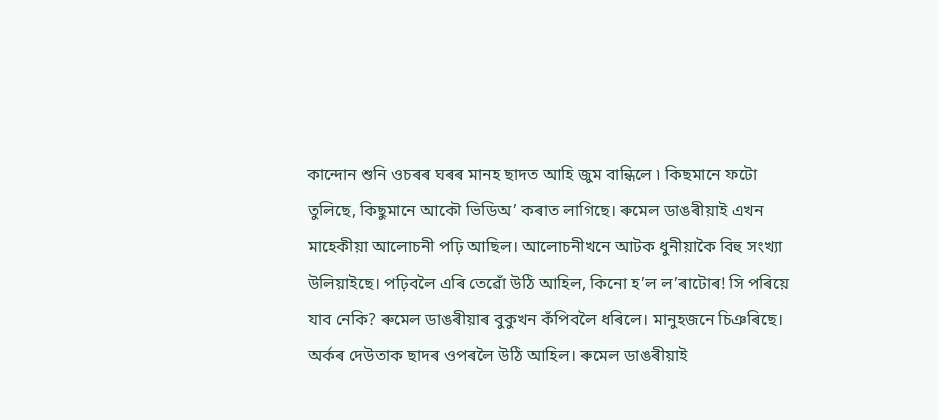কান্দোন শুনি ওচৰৰ ঘৰৰ মানহ ছাদত আহি জুম বান্ধিলে ৷ কিছমানে ফটো তুলিছে, কিছুমানে আকৌ ভিডিঅ’ কৰাত লাগিছে। ৰুমেল ডাঙৰীয়াই এখন মাহেকীয়া আলোচনী পঢ়ি আছিল। আলোচনীখনে আটক ধুনীয়াকৈ বিহু সংখ্যা উলিয়াইছে। পঢ়িবলৈ এৰি তেৱোঁ উঠি আহিল, কিনো হ’ল ল’ৰাটোৰ! সি পৰিয়ে যাব নেকি? ৰুমেল ডাঙৰীয়াৰ বুকুখন কঁপিবলৈ ধৰিলে। মানুহজনে চিঞৰিছে। অৰ্কৰ দেউতাক ছাদৰ ওপৰলৈ উঠি আহিল। ৰুমেল ডাঙৰীয়াই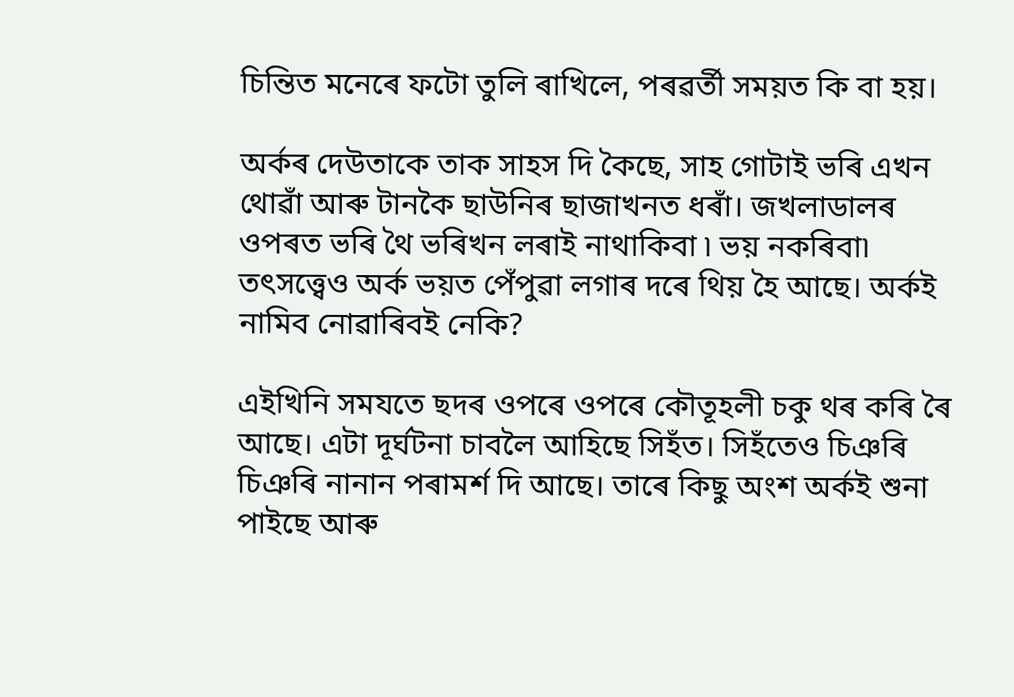চিন্তিত মনেৰে ফটো তুলি ৰাখিলে, পৰৱৰ্তী সময়ত কি বা হয়।

অৰ্কৰ দেউতাকে তাক সাহস দি কৈছে, সাহ গোটাই ভৰি এখন থোৱাঁ আৰু টানকৈ ছাউনিৰ ছাজাখনত ধৰাঁ। জখলাডালৰ ওপৰত ভৰি থৈ ভৰিখন লৰাই নাথাকিবা ৷ ভয় নকৰিবা৷ তৎসত্ত্বেও অৰ্ক ভয়ত পেঁপুৱা লগাৰ দৰে থিয় হৈ আছে। অৰ্কই নামিব নোৱাৰিবই নেকি?

এইখিনি সমযতে ছদৰ ওপৰে ওপৰে কৌতূহলী চকু থৰ কৰি ৰৈ আছে। এটা দূৰ্ঘটনা চাবলৈ আহিছে সিহঁত। সিহঁতেও চিঞৰি চিঞৰি নানান পৰামৰ্শ দি আছে। তাৰে কিছু অংশ অৰ্কই শুনা পাইছে আৰু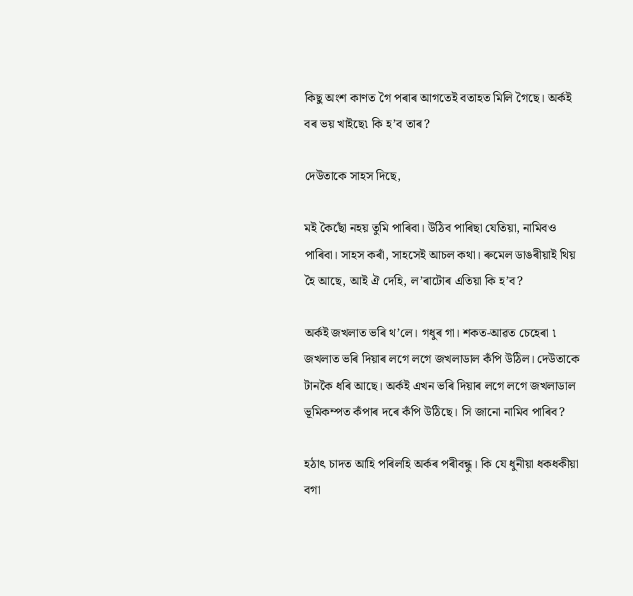কিছু অংশ কাণত গৈ পৰাৰ আগতেই বতাহত মিলি গৈছে। অৰ্কই বৰ ভয় খাইছে৷ কি হ’ব তাৰ?

দেউতাকে সাহস দিছে,

মই কৈছোঁ নহয় তুমি পাৰিবা। উঠিব পাৰিছা যেতিয়া, নামিবও পাৰিবা। সাহস কৰাঁ, সাহসেই আচল কথা। ৰুমেল ডাঙৰীয়াই থিয় হৈ আছে, আই ঐ দেহি, ল’ৰাটোৰ এতিয়া কি হ’ব?

অৰ্কই জখলাত ভৰি থ’লে। গধুৰ গা। শকত-আৱত চেহেৰা ৷ জখলাত ভৰি দিয়াৰ লগে লগে জখলাডাল কঁপি উঠিল। দেউতাকে টানকৈ ধৰি আছে। অৰ্কই এখন ভৰি দিয়াৰ লগে লগে জখলাডাল ভূমিকম্পত কঁপাৰ দৰে কঁপি উঠিছে। সি জানো নামিব পাৰিব?

হঠাৎ চাদত আহি পৰিলহি অৰ্কৰ পৰীবন্ধু। কি যে ধুনীয়া ধকধকীয়া বগা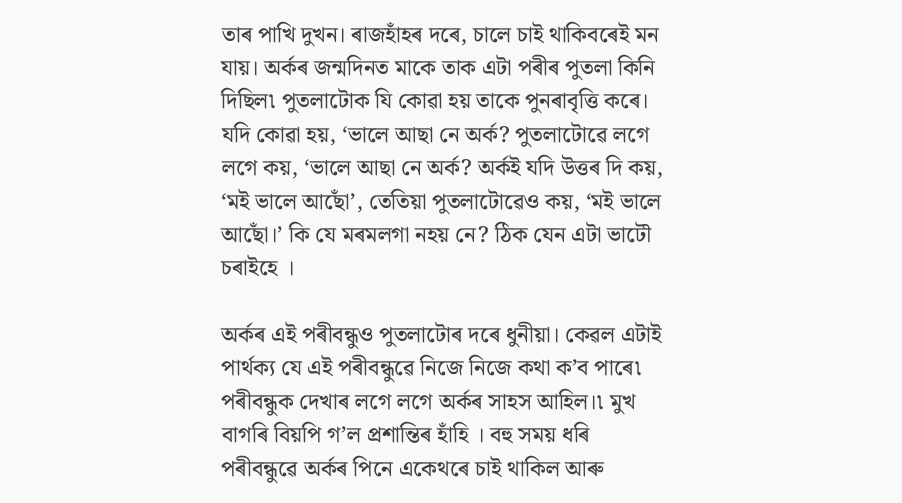তাৰ পাখি দুখন। ৰাজহাঁহৰ দৰে, চালে চাই থাকিবৰেই মন যায়। অৰ্কৰ জন্মদিনত মাকে তাক এটা পৰীৰ পুতলা কিনি দিছিল৷ পুতলাটোক যি কোৱা হয় তাকে পুনৰাবৃত্তি কৰে। যদি কোৱা হয়, ‘ভালে আছা নে অৰ্ক? পুতলাটোৱে লগে লগে কয়, ‘ভালে আছা নে অৰ্ক? অৰ্কই যদি উত্তৰ দি কয়, ‘মই ভালে আছোঁ’, তেতিয়া পুতলাটোৱেও কয়, ‘মই ভালে আছোঁ।’ কি যে মৰমলগা নহয় নে? ঠিক যেন এটা ভাটৌ চৰাইহে ।

অৰ্কৰ এই পৰীবন্ধুও পুতলাটোৰ দৰে ধুনীয়া। কেৱল এটাই পাৰ্থক্য যে এই পৰীবন্ধুৱে নিজে নিজে কথা ক’ব পাৰে৷ পৰীবন্ধুক দেখাৰ লগে লগে অৰ্কৰ সাহস আহিল।৷ মুখ বাগৰি বিয়পি গ’ল প্ৰশান্তিৰ হাঁহি । বহু সময় ধৰি পৰীবন্ধুৱে অৰ্কৰ পিনে একেথৰে চাই থাকিল আৰু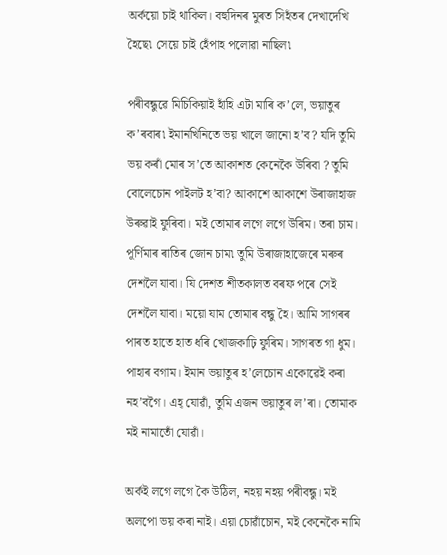অৰ্কয়ো চাই থাকিল। বহুদিনৰ মুৰত সিহঁতৰ দেখাদেখি হৈছে৷ সেয়ে চাই হেঁপাহ পলোৱা নাছিল৷

পৰীবন্ধুৱে মিচিকিয়াই হাঁহি এটা মাৰি ক’লে, ভয়াতুৰ ক’ৰবাৰ৷ ইমানখিনিতে ভয় খালে জানো হ’ব? যদি তুমি ভয় কৰাঁ মোৰ স’তে আকাশত কেনেকৈ উৰিবা ? তুমি বোলেচোন পাইলট হ’বা? আকাশে আকাশে উৰাজাহাজ উৰুৱাই ফুৰিবা। মই তোমাৰ লগে লগে উৰিম। তৰা চাম। পূৰ্ণিমাৰ ৰাতিৰ জোন চাম৷ তুমি উৰাজাহাজেৰে মৰুৰ দেশলৈ যাবা। যি দেশত শীতকালত বৰফ পৰে সেই দেশলৈ যাবা। ময়ো যাম তোমাৰ বন্ধু হৈ। আমি সাগৰৰ পাৰত হাতে হাত ধৰি খোজকাঢ়ি ফুৰিম। সাগৰত গা ধুম। পাহাৰ বগাম। ইমান ভয়াতুৰ হ’লেচোন একোৱেই কৰা নহ’বগৈ। এহ্ যোৱাঁ, তুমি এজন ভয়াতুৰ ল’ৰা। তোমাক মই নামাতোঁ যোৱাঁ।

অৰ্কই লগে লগে কৈ উঠিল, নহয় নহয় পৰীবন্ধু। মই অলপো ভয় কৰা নাই। এয়া চোৱাঁচোন, মই কেনেকৈ নামি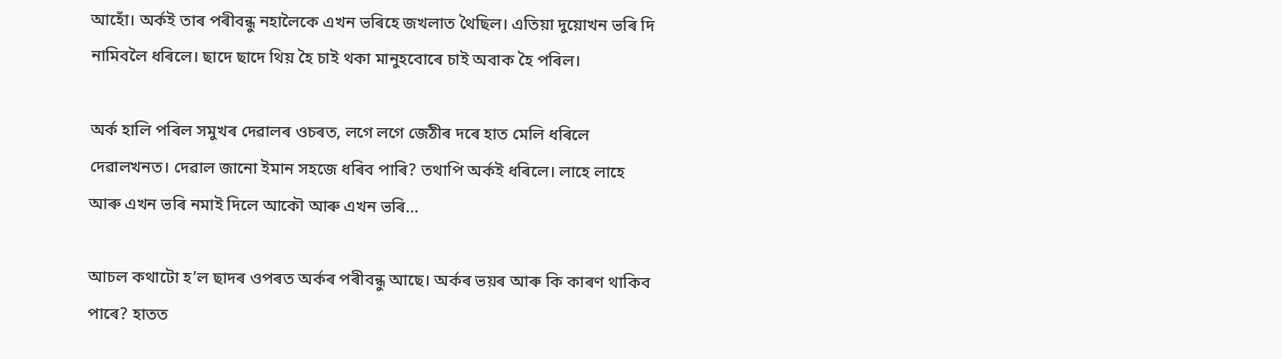আহোঁ। অৰ্কই তাৰ পৰীবন্ধু নহালৈকে এখন ভৰিহে জখলাত থৈছিল। এতিয়া দুয়োখন ভৰি দি নামিবলৈ ধৰিলে। ছাদে ছাদে থিয় হৈ চাই থকা মানুহবোৰে চাই অবাক হৈ পৰিল।

অৰ্ক হালি পৰিল সমুখৰ দেৱালৰ ওচৰত, লগে লগে জেঠীৰ দৰে হাত মেলি ধৰিলে দেৱালখনত। দেৱাল জানো ইমান সহজে ধৰিব পাৰি? তথাপি অৰ্কই ধৰিলে। লাহে লাহে আৰু এখন ভৰি নমাই দিলে আকৌ আৰু এখন ভৰি…

আচল কথাটো হ’ল ছাদৰ ওপৰত অৰ্কৰ পৰীবন্ধু আছে। অৰ্কৰ ভয়ৰ আৰু কি কাৰণ থাকিব পাৰে? হাতত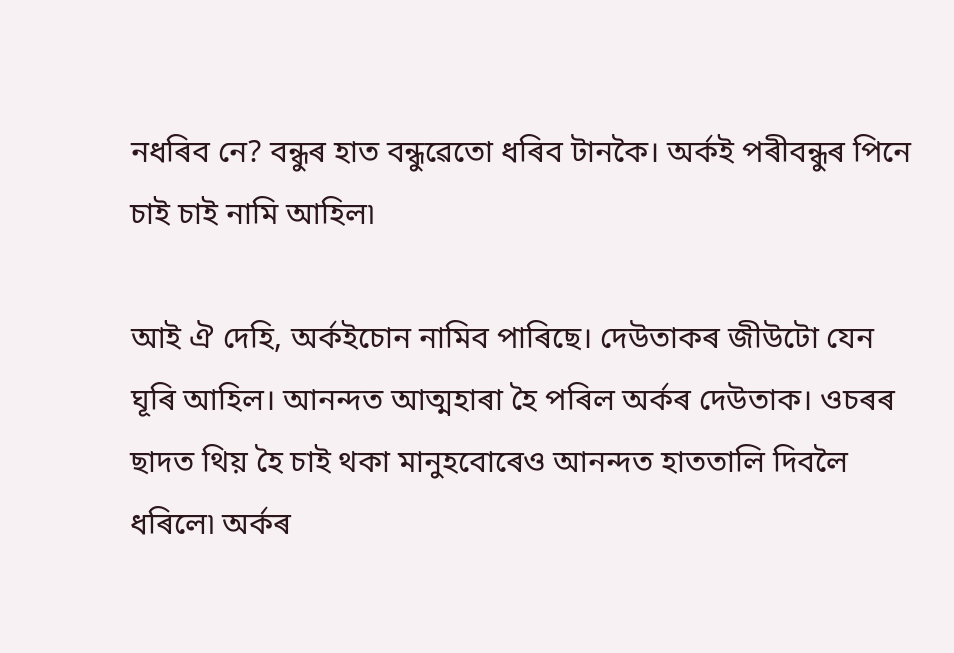নধৰিব নে? বন্ধুৰ হাত বন্ধুৱেতো ধৰিব টানকৈ। অৰ্কই পৰীবন্ধুৰ পিনে চাই চাই নামি আহিল৷

আই ঐ দেহি, অৰ্কইচোন নামিব পাৰিছে। দেউতাকৰ জীউটো যেন ঘূৰি আহিল। আনন্দত আত্মহাৰা হৈ পৰিল অৰ্কৰ দেউতাক। ওচৰৰ ছাদত থিয় হৈ চাই থকা মানুহবোৰেও আনন্দত হাততালি দিবলৈ ধৰিলে৷ অৰ্কৰ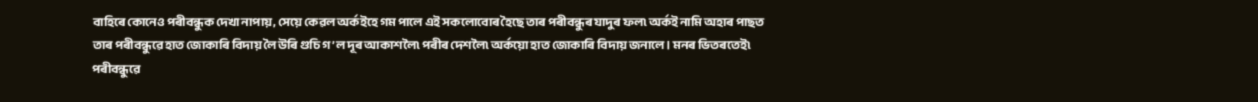বাহিৰে কোনেও পৰীবন্ধুক দেখা নাপায়, সেয়ে কেৱল অৰ্কইহে গম পালে এই সকলোবোৰ হৈছে তাৰ পৰীবন্ধুৰ যাদুৰ ফল৷ অৰ্কই নামি অহাৰ পাছত তাৰ পৰীবন্ধুৱে হাত জোকাৰি বিদায় লৈ উৰি গুচি গ’ল দূৰ আকাশলৈ৷ পৰীৰ দেশলৈ৷ অৰ্কয়ো হাত জোকাৰি বিদায় জনালে। মনৰ ভিতৰতেই৷ পৰীবন্ধুৱে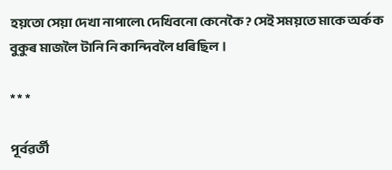হয়তো সেয়া দেখা নাপালে৷ দেখিবনো কেনেকৈ? সেই সময়তে মাকে অৰ্কক বুকুৰ মাজলৈ টানি নি কান্দিবলৈ ধৰিছিল।

* * *

পূৰ্বৱৰ্তী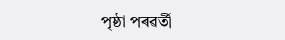পৃষ্ঠা পৰৱৰ্তী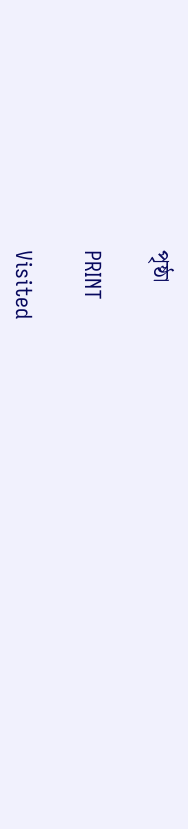পৃষ্ঠা

PRINT

Visited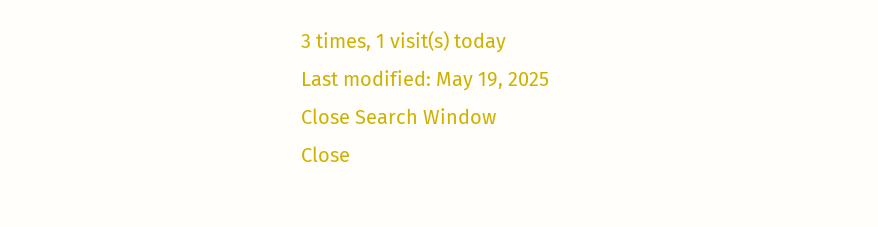3 times, 1 visit(s) today
Last modified: May 19, 2025
Close Search Window
Close